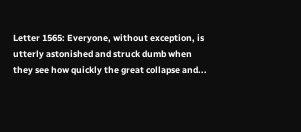Letter 1565: Everyone, without exception, is utterly astonished and struck dumb when they see how quickly the great collapse and...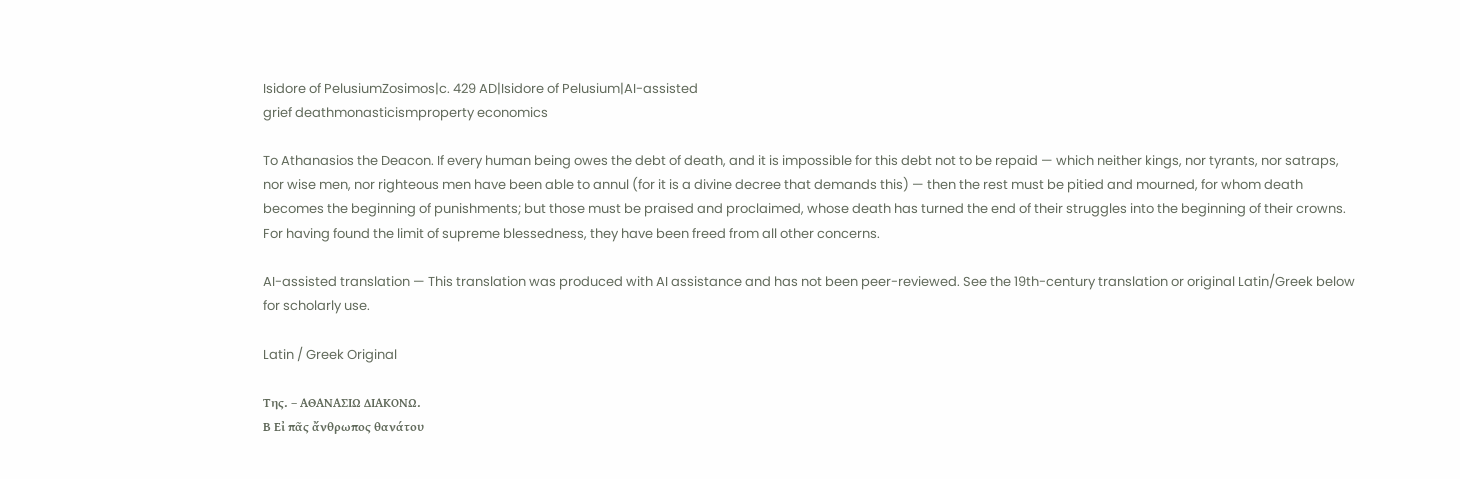Isidore of PelusiumZosimos|c. 429 AD|Isidore of Pelusium|AI-assisted
grief deathmonasticismproperty economics

To Athanasios the Deacon. If every human being owes the debt of death, and it is impossible for this debt not to be repaid — which neither kings, nor tyrants, nor satraps, nor wise men, nor righteous men have been able to annul (for it is a divine decree that demands this) — then the rest must be pitied and mourned, for whom death becomes the beginning of punishments; but those must be praised and proclaimed, whose death has turned the end of their struggles into the beginning of their crowns. For having found the limit of supreme blessedness, they have been freed from all other concerns.

AI-assisted translation — This translation was produced with AI assistance and has not been peer-reviewed. See the 19th-century translation or original Latin/Greek below for scholarly use.

Latin / Greek Original

Της. – ΑΘΑΝΑΣΙΩ ΔΙΑΚΟΝΩ.
Β Εἰ πᾶς ἄνθρωπος θανάτου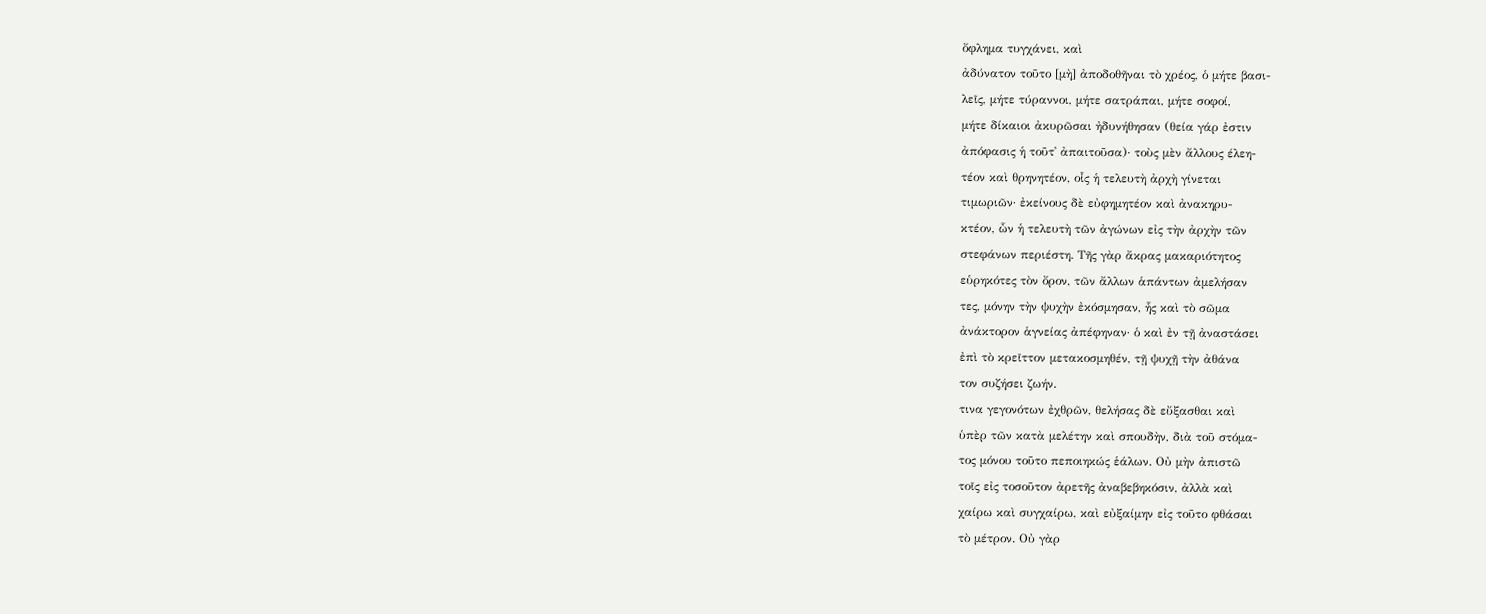ὄφλημα τυγχάνει, καὶ
ἀδύνατον τοῦτο [μὴ] ἀποδοθῆναι τὸ χρέος, ὁ μήτε βασι-
λεῖς, μήτε τύραννοι, μήτε σατράπαι, μήτε σοφοί,
μήτε δίκαιοι ἀκυρῶσαι ἠδυνήθησαν (θεία γάρ ἐστιν
ἀπόφασις ἡ τοῦτ᾽ ἀπαιτοῦσα)· τοὺς μὲν ἄλλους έλεη-
τέον καὶ θρηνητέον, οἷς ἡ τελευτὴ ἀρχὴ γίνεται
τιμωριῶν· ἐκείνους δὲ εὐφημητέον καὶ ἀνακηρυ-
κτέον, ὧν ἡ τελευτὴ τῶν ἀγώνων εἰς τὴν ἀρχὴν τῶν
στεφάνων περιέστη. Τῆς γὰρ ἄκρας μακαριότητος
εὑρηκότες τὸν ὄρον, τῶν ἄλλων ἁπάντων ἀμελήσαν
τες, μόνην τὴν ψυχὴν ἐκόσμησαν, ἧς καὶ τὸ σῶμα
ἀνάκτορον ἁγνείας ἀπέφηναν· ὁ καὶ ἐν τῇ ἀναστάσει
ἐπὶ τὸ κρεῖττον μετακοσμηθέν, τῇ ψυχῇ τὴν ἀθάνα
τον συζήσει ζωήν.
τινα γεγονότων ἐχθρῶν, θελήσας δὲ εὔξασθαι καὶ
ὑπὲρ τῶν κατὰ μελέτην καὶ σπουδὴν, διὰ τοῦ στόμα-
τος μόνου τοῦτο πεποιηκώς ἑάλων. Οὐ μὴν ἀπιστῶ
τοῖς εἰς τοσοῦτον ἀρετῆς ἀναβεβηκόσιν, ἀλλὰ καὶ
χαίρω καὶ συγχαίρω, καὶ εὐξαίμην εἰς τοῦτο φθάσαι
τὸ μέτρον. Οὐ γὰρ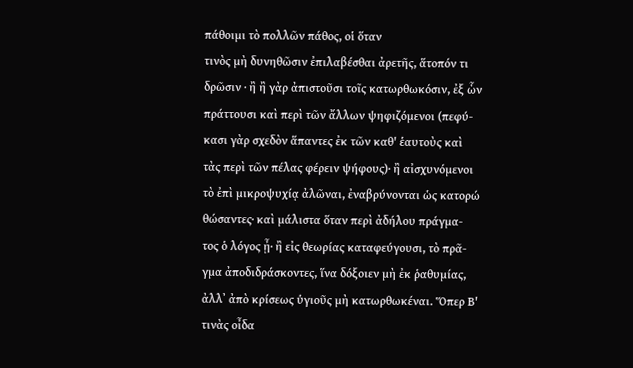πάθοιμι τὸ πολλῶν πάθος, οἱ ὅταν
τινὸς μὴ δυνηθῶσιν ἐπιλαβέσθαι ἀρετῆς, ἅτοπόν τι
δρῶσιν · ἢ ἢ γὰρ ἀπιστοῦσι τοῖς κατωρθωκόσιν, ἐξ ὧν
πράττουσι καὶ περὶ τῶν ἄλλων ψηφιζόμενοι (πεφύ-
κασι γὰρ σχεδὸν ἅπαντες ἐκ τῶν καθ' ἑαυτοὺς καὶ
τὰς περὶ τῶν πέλας φέρειν ψήφους)· ἢ αἰσχυνόμενοι
τὸ ἐπὶ μικροψυχίᾳ ἀλῶναι, ἐναβρύνονται ὡς κατορώ
θώσαντες· καὶ μάλιστα ὅταν περὶ ἀδήλου πράγμα-
τος ὁ λόγος ᾖ· ἢ εἰς θεωρίας καταφεύγουσι, τὸ πρᾶ-
γμα ἀποδιδράσκοντες, ἵνα δόξοιεν μὴ ἐκ ῥαθυμίας,
ἀλλ᾽ ἀπὸ κρίσεως ὑγιοῦς μὴ κατωρθωκέναι. Ὅπερ Β'
τινὰς οἶδα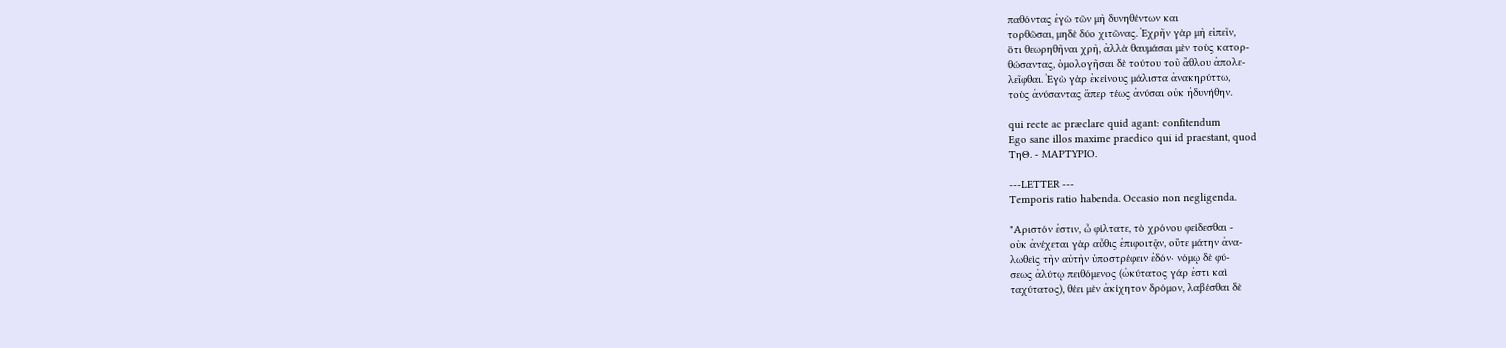παθόντας ἐγὼ τῶν μὴ δυνηθέντων και
τορθῶσαι, μηδὲ δύο χιτῶνας. Ἐχρῆν γὰρ μὴ εἰπεῖν,
ὅτι θεωρηθῆναι χρὴ, ἀλλὰ θαυμάσαι μὲν τοὺς κατορ-
θώσαντας, ὁμολογῆσαι δὲ τούτου τοῦ ἄθλου ἀπολε-
λεῖφθαι. Ἐγὼ γὰρ ἐκείνους μάλιστα ἀνακηρύττω,
τοὺς ἀνύσαντας ἅπερ τέως ἀνύσαι οὐκ ἠδυνήθην.

qui recte ac præclare quid agant: confitendum
Ego sane illos maxime praedico qui id praestant, quod
ΤηΘ. - ΜΑΡΤΥΡΙΟ.

---LETTER ---
Temporis ratio habenda. Occasio non negligenda.

"Αριστόν ἐστιν, ὦ φίλτατε, τὸ χρόνου φείδεσθαι -
οὐκ ἀνέχεται γὰρ αὖθις ἐπιφοιτᾷν, οὔτε μάτην ἀνα-
λωθεὶς τὴν αὐτὴν ὑποστρέφειν ἐδόν· νόμῳ δὲ φύ-
σεως ἀλύτῳ πειθόμενος (ὠκύτατος γάρ ἐστι καὶ
ταχύτατος), θέει μὲν ἀκίχητον δρόμον, λαβέσθαι δὲ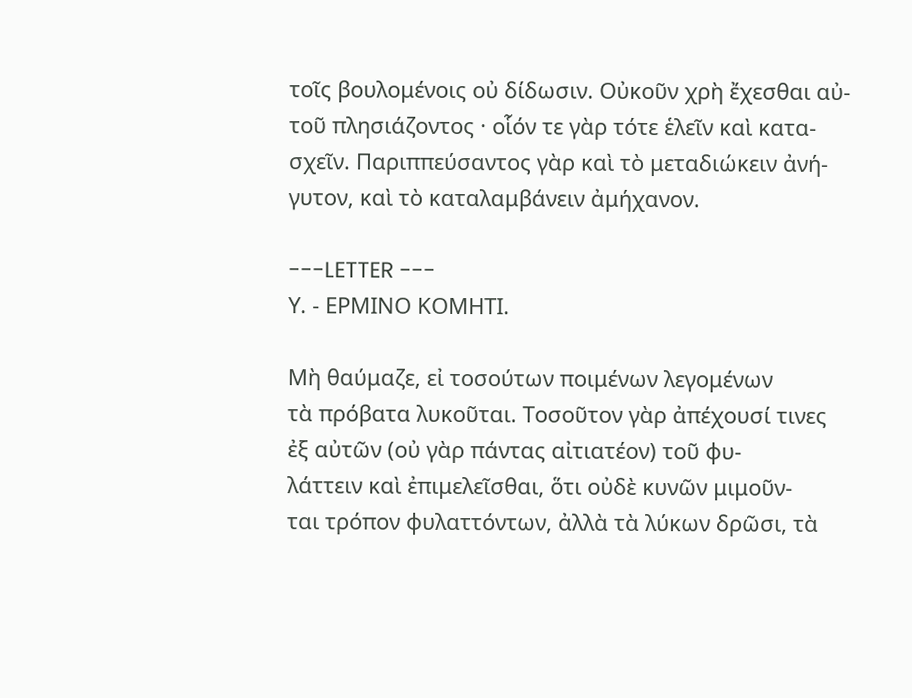τοῖς βουλομένοις οὐ δίδωσιν. Οὐκοῦν χρὴ ἔχεσθαι αὐ-
τοῦ πλησιάζοντος · οἷόν τε γὰρ τότε ἑλεῖν καὶ κατα-
σχεῖν. Παριππεύσαντος γὰρ καὶ τὸ μεταδιώκειν ἀνή-
γυτον, καὶ τὸ καταλαμβάνειν ἀμήχανον.

---LETTER ---
Υ. - ΕΡΜΙΝΟ ΚΟΜΗΤΙ.

Μὴ θαύμαζε, εἰ τοσούτων ποιμένων λεγομένων
τὰ πρόβατα λυκοῦται. Τοσοῦτον γὰρ ἀπέχουσί τινες
ἐξ αὐτῶν (οὐ γὰρ πάντας αἰτιατέον) τοῦ φυ-
λάττειν καὶ ἐπιμελεῖσθαι, ὅτι οὐδὲ κυνῶν μιμοῦν-
ται τρόπον φυλαττόντων, ἀλλὰ τὰ λύκων δρῶσι, τὰ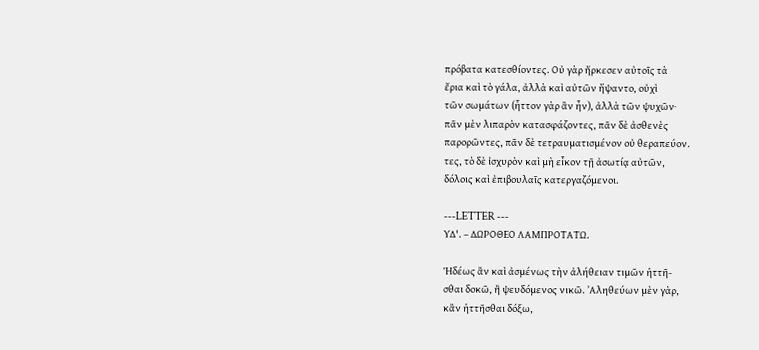πρόβατα κατεσθίοντες. Οὐ γὰρ ἤρκεσεν αὐτοῖς τὰ
ἔρια καὶ τὸ γάλα, ἀλλὰ καὶ αὐτῶν ἥψαντο, οὐχὶ
τῶν σωμάτων (ἧττον γὰρ ἂν ἦν), ἀλλὰ τῶν ψυχῶν·
πᾶν μὲν λιπαρὸν κατασφάζοντες, πᾶν δὲ ἀσθενὲς
παρορῶντες, πᾶν δὲ τετραυματισμένον οὐ θεραπεύον.
τες, τὸ δὲ ἰσχυρὸν καὶ μὴ εἶκον τῇ ἀσωτίᾳ αὐτῶν,
δόλοις καὶ ἐπιβουλαῖς κατεργαζόμενοι.

---LETTER ---
ΥΔ'. – ΔΩΡΟΘΕΟ ΛΑΜΠΡΟΤΑΤΩ.

Ἡδέως ἂν καὶ ἀσμένως τὴν ἀλήθειαν τιμῶν ἡττῆ-
σθαι δοκῶ, ἢ ψευδόμενος νικῶ. ᾿Αληθεύων μὲν γὰρ,
κἂν ἡττῆσθαι δόξω,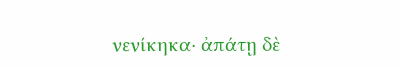νενίκηκα· ἀπάτῃ δὲ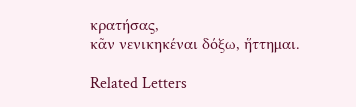κρατήσας,
κᾶν νενικηκέναι δόξω, ἥττημαι.

Related Letters